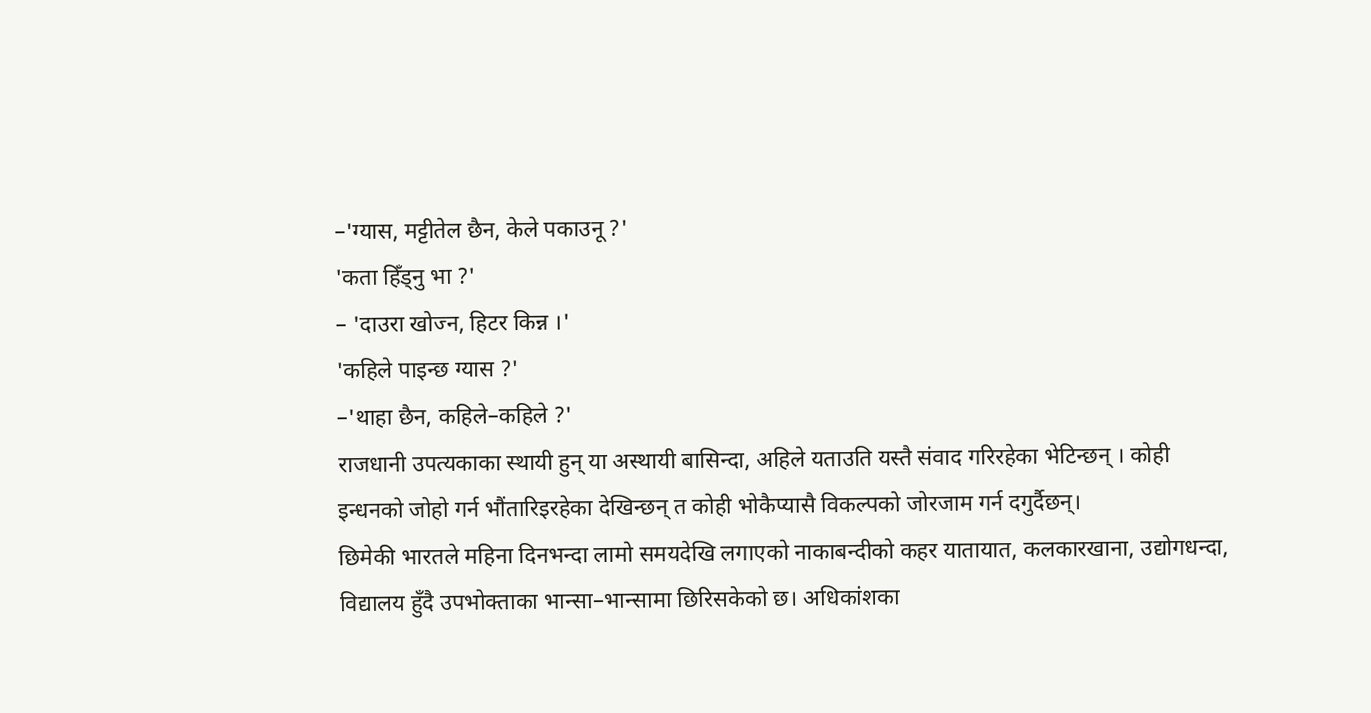–'ग्यास, मट्टीतेल छैन, केले पकाउनू ?'
'कता हिँड्नु भा ?'
– 'दाउरा खोज्न, हिटर किन्न ।'
'कहिले पाइन्छ ग्यास ?'
–'थाहा छैन, कहिले–कहिले ?'
राजधानी उपत्यकाका स्थायी हुन् या अस्थायी बासिन्दा, अहिले यताउति यस्तै संवाद गरिरहेका भेटिन्छन् । कोही इन्धनको जोहो गर्न भौंतारिइरहेका देखिन्छन् त कोही भोकैप्यासै विकल्पको जोरजाम गर्न दगुर्दैछन्।
छिमेकी भारतले महिना दिनभन्दा लामो समयदेखि लगाएको नाकाबन्दीको कहर यातायात, कलकारखाना, उद्योगधन्दा, विद्यालय हुँदै उपभोक्ताका भान्सा–भान्सामा छिरिसकेको छ। अधिकांशका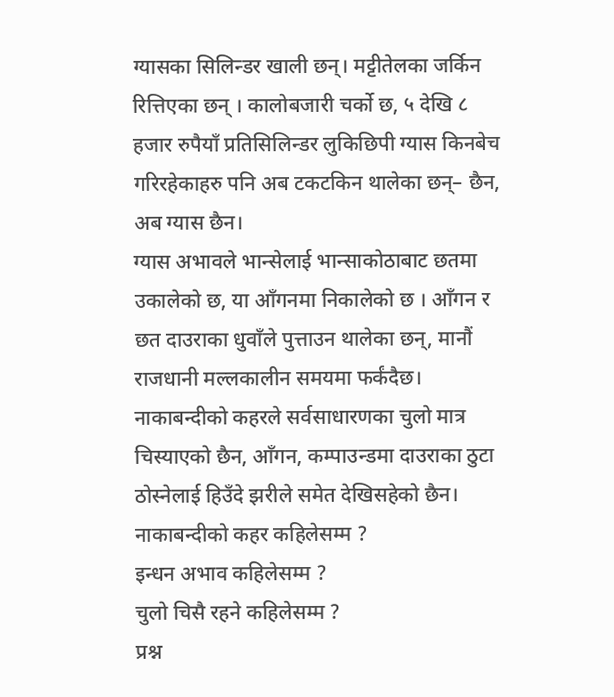ग्यासका सिलिन्डर खाली छन्। मट्टीतेलका जर्किन रित्तिएका छन् । कालोबजारी चर्को छ, ५ देखि ८ हजार रुपैयाँ प्रतिसिलिन्डर लुकिछिपी ग्यास किनबेच गरिरहेकाहरु पनि अब टकटकिन थालेका छन्– छैन, अब ग्यास छैन।
ग्यास अभावले भान्सेलाई भान्साकोठाबाट छतमा उकालेको छ, या आँगनमा निकालेको छ । आँगन र छत दाउराका धुवाँले पुत्ताउन थालेका छन्, मानौं राजधानी मल्लकालीन समयमा फर्कंदैछ। नाकाबन्दीको कहरले सर्वसाधारणका चुलो मात्र चिस्याएको छैन, आँगन, कम्पाउन्डमा दाउराका ठुटा ठोस्नेलाई हिउँदे झरीले समेत देखिसहेको छैन।
नाकाबन्दीको कहर कहिलेसम्म ?
इन्धन अभाव कहिलेसम्म ?
चुलो चिसै रहने कहिलेसम्म ?
प्रश्न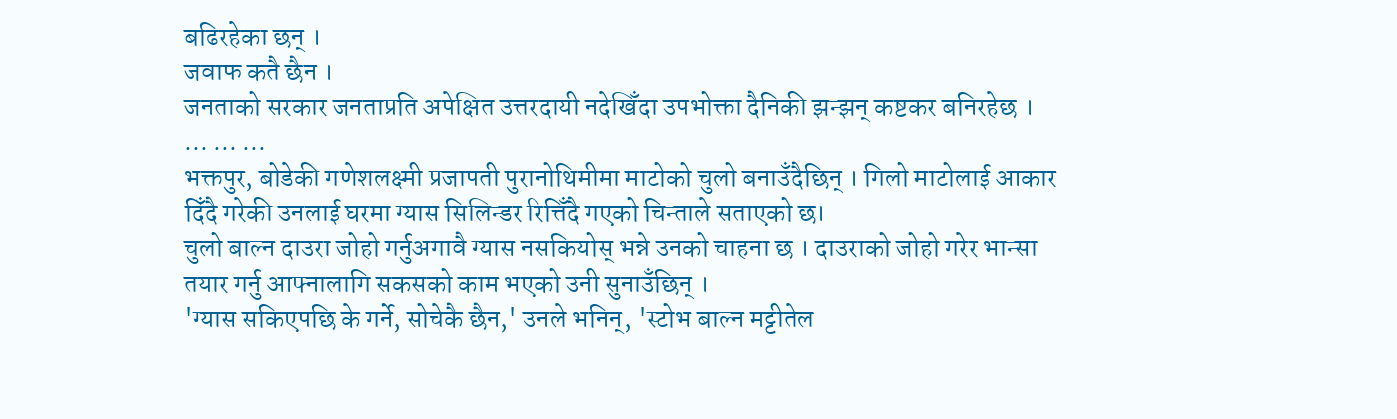बढिरहेका छन् ।
जवाफ कतै छैन ।
जनताको सरकार जनताप्रति अपेक्षित उत्तरदायी नदेखिँदा उपभोक्ता दैनिकी झन्झन् कष्टकर बनिरहेछ ।
... ... ...
भक्तपुर, बोडेकी गणेशलक्ष्मी प्रजापती पुरानोथिमीमा माटोको चुलो बनाउँदैछिन् । गिलो माटोलाई आकार दिँदै गरेकी उनलाई घरमा ग्यास सिलिन्डर रित्तिँदै गएको चिन्ताले सताएको छ।
चुलो बाल्न दाउरा जोहो गर्नुअगावै ग्यास नसकियोस् भन्ने उनको चाहना छ । दाउराको जोहो गरेर भान्सा तयार गर्नु आफ्नालागि सकसको काम भएको उनी सुनाउँछिन् ।
'ग्यास सकिएपछि के गर्ने, सोचेकै छैन,' उनले भनिन्, 'स्टोभ बाल्न मट्टीतेल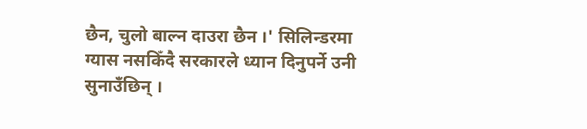छैन, चुलो बाल्न दाउरा छैन ।' सिलिन्डरमा ग्यास नसकिँदै सरकारले ध्यान दिनुपर्ने उनी सुनाउँछिन् ।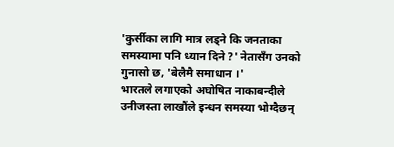'कुर्सीका लागि मात्र लड्ने कि जनताका समस्यामा पनि ध्यान दिने ?' नेतासँग उनको गुनासो छ, 'बेलैमै समाधान ।'
भारतले लगाएको अघोषित नाकाबन्दीले उनीजस्ता लाखौंले इन्धन समस्या भोग्दैछन्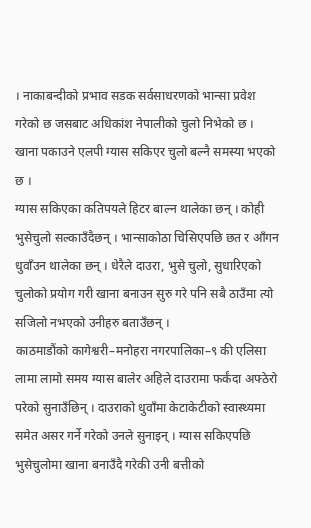। नाकाबन्दीको प्रभाव सडक सर्वसाधरणको भान्सा प्रवेश गरेको छ जसबाट अधिकांश नेपालीको चुलो निभेको छ । खाना पकाउने एलपी ग्यास सकिएर चुलो बल्नै समस्या भएको छ ।
ग्यास सकिएका कतिपयले हिटर बाल्न थालेका छन् । कोही भुसेचुलो सल्काउँदैछन् । भान्साकोठा चिसिएपछि छत र आँगन धुवाँउन थालेका छन् । धेरैले दाउरा, भुसे चुलो, सुधारिएको चुलोको प्रयोग गरी खाना बनाउन सुरु गरे पनि सबै ठाउँमा त्यो सजिलो नभएको उनीहरु बताउँछन् ।
काठमाडौंको कागेश्वरी–मनोहरा नगरपालिका–९ की एलिसा लामा लामो समय ग्यास बालेर अहिले दाउरामा फर्कंदा अफ्ठेरो परेको सुनाउँछिन् । दाउराको धुवाँमा केटाकेटीको स्वास्थ्यमा समेत असर गर्ने गरेको उनले सुनाइन् । ग्यास सकिएपछि भुसेचुलोमा खाना बनाउँदै गरेकी उनी बत्तीको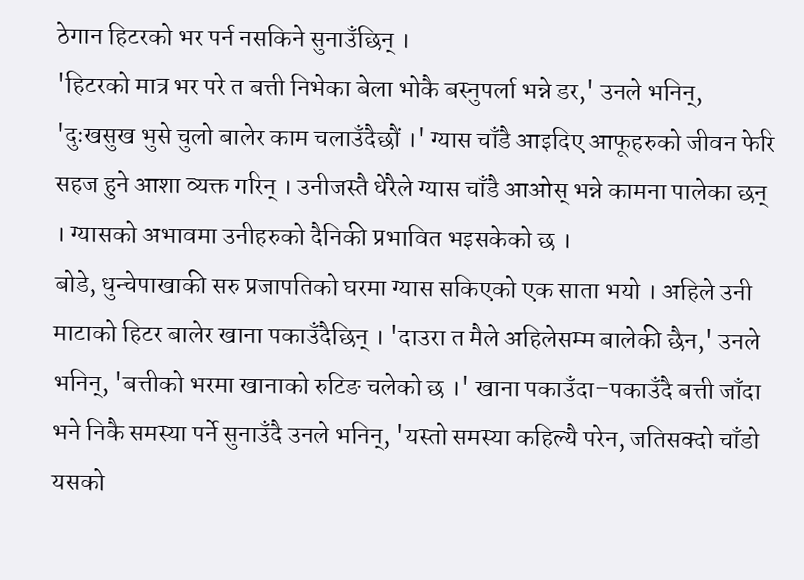ठेगान हिटरको भर पर्न नसकिने सुनाउँछिन् ।
'हिटरको मात्र भर परे त बत्ती निभेका बेला भोकै बस्नुपर्ला भन्ने डर,' उनले भनिन्, 'दुःखसुख भुसे चुलो बालेर काम चलाउँदैछौं ।' ग्यास चाँडै आइदिए आफूहरुको जीवन फेरि सहज हुने आशा व्यक्त गरिन् । उनीजस्तै धेरैले ग्यास चाँडै आओस् भन्ने कामना पालेका छन् । ग्यासको अभावमा उनीहरुको दैनिकी प्रभावित भइसकेको छ ।
बोडे, धुन्चेपाखाकी सरु प्रजापतिको घरमा ग्यास सकिएको एक साता भयो । अहिले उनी माटाको हिटर बालेर खाना पकाउँदैछिन् । 'दाउरा त मैले अहिलेसम्म बालेकी छैन,' उनले भनिन्, 'बत्तीको भरमा खानाको रुटिङ चलेको छ ।' खाना पकाउँदा–पकाउँदै बत्ती जाँदा भने निकै समस्या पर्ने सुनाउँदै उनले भनिन्, 'यस्तो समस्या कहिल्यै परेन, जतिसक्दो चाँडो यसको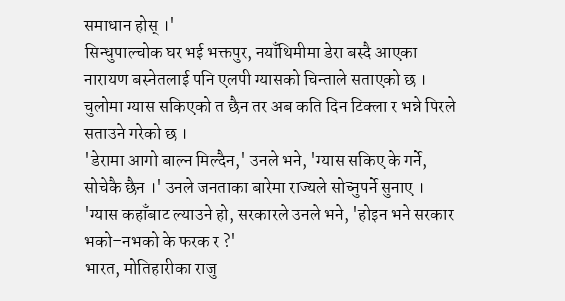समाधान होस् ।'
सिन्धुपाल्चोक घर भई भक्तपुर, नयाँथिमीमा डेरा बस्दै आएका नारायण बस्नेतलाई पनि एलपी ग्यासको चिन्ताले सताएको छ । चुलोमा ग्यास सकिएको त छैन तर अब कति दिन टिक्ला र भन्ने पिरले सताउने गरेको छ ।
'डेरामा आगो बाल्न मिल्दैन,' उनले भने, 'ग्यास सकिए के गर्ने, सोचेकै छैन ।' उनले जनताका बारेमा राज्यले सोच्नुपर्ने सुनाए । 'ग्यास कहाँबाट ल्याउने हो, सरकारले उनले भने, 'होइन भने सरकार भको–नभको के फरक र ?'
भारत, मोतिहारीका राजु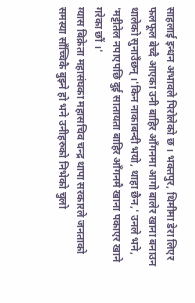साहलाई इन्धन अभावले पिरोलेको छ । भक्तपुर, थिमीमा डेरा लिएर फलफूल बेच्दै आएका उनी बाहिर आँगनमा आगो बालेर खाना बनाउन थालेको सुनाउँछन् ।'किन नाकाबन्दी भयो, थाहा छैन,' उनले भने, 'मट्टीतेल नपाएपछि दुई सातायता बाहिर आँगनमै खाना पकाएर खाने गरेका छौं ।'
ग्यास बिक्रेता महासंघका महासचिव चन्द्र थापा सरकारले जनताको समस्या साँच्चिकै बुझ्ने हो भने उनीहरुको निभेको चुलो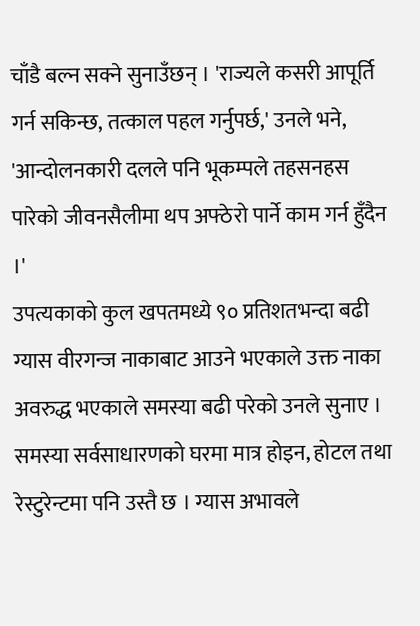चाँडै बल्न सक्ने सुनाउँछन् । 'राज्यले कसरी आपूर्ति गर्न सकिन्छ, तत्काल पहल गर्नुपर्छ,' उनले भने, 'आन्दोलनकारी दलले पनि भूकम्पले तहसनहस पारेको जीवनसैलीमा थप अफ्ठेरो पार्ने काम गर्न हुँदैन ।'
उपत्यकाको कुल खपतमध्ये ९० प्रतिशतभन्दा बढी ग्यास वीरगन्ज नाकाबाट आउने भएकाले उक्त नाका अवरुद्ध भएकाले समस्या बढी परेको उनले सुनाए ।
समस्या सर्वसाधारणको घरमा मात्र होइन, होटल तथा रेस्टुरेन्टमा पनि उस्तै छ । ग्यास अभावले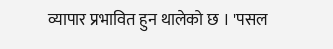व्यापार प्रभावित हुन थालेको छ । 'पसल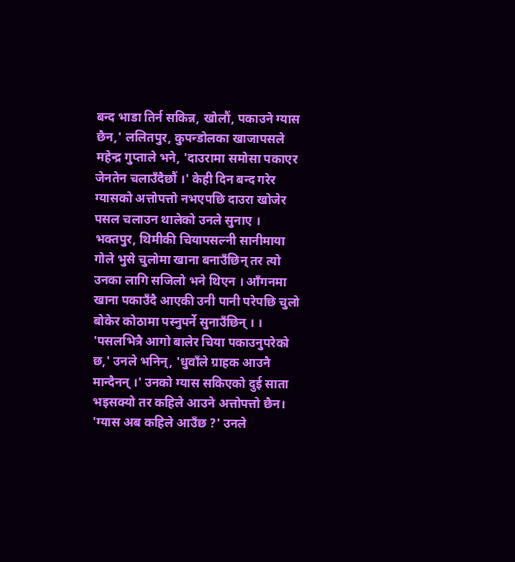बन्द भाडा तिर्न सकिन्न, खोलौं, पकाउने ग्यास छैन,' ललितपुर, कुपन्डोलका खाजापसले महेन्द्र गुप्ताले भने, 'दाउरामा समोसा पकाएर जेनतेन चलाउँदैछौं ।' केही दिन बन्द गरेर ग्यासको अत्तोपत्तो नभएपछि दाउरा खोजेर पसल चलाउन थालेको उनले सुनाए ।
भक्तपुर, थिमीकी चियापसल्नी सानीमाया गोले भुसे चुलोमा खाना बनाउँछिन् तर त्यो उनका लागि सजिलो भने थिएन । आँगनमा खाना पकाउँदै आएकी उनी पानी परेपछि चुलो बोकेर कोठामा पस्नुपर्ने सुनाउँछिन् । । 'पसलभित्रै आगो बालेर चिया पकाउनुपरेको छ,' उनले भनिन्, 'धुवाँले ग्राहक आउनै मान्दैनन् ।' उनको ग्यास सकिएको दुई साता भइसक्यो तर कहिले आउने अत्तोपत्तो छैन। 'ग्यास अब कहिले आउँछ ?' उनले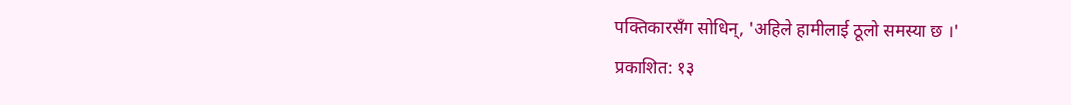पक्तिकारसँग सोधिन्, 'अहिले हामीलाई ठूलो समस्या छ ।'
प्रकाशित: १३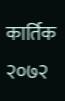कार्तिक २०७२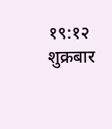१९:१२ शुक्रबार